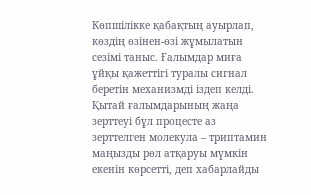Көпшілікке қабақтың ауырлап, көздің өзінен-өзі жұмылатын сезімі таныс. Ғалымдар миға ұйқы қажеттігі туралы сигнал беретін механизмді іздеп келді. Қытай ғалымдарының жаңа зерттеуі бұл процесте аз зерттелген молекула – триптамин маңызды рөл атқаруы мүмкін екенін көрсетті, деп хабарлайды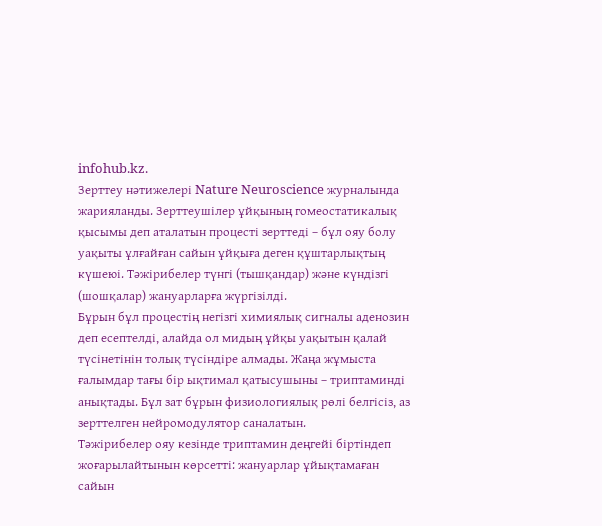infohub.kz.
Зерттеу нәтижелері Nature Neuroscience журналында жарияланды. Зерттеушілер ұйқының гомеостатикалық қысымы деп аталатын процесті зерттеді – бұл ояу болу уақыты ұлғайған сайын ұйқыға деген құштарлықтың күшеюі. Тәжірибелер түнгі (тышқандар) және күндізгі (шошқалар) жануарларға жүргізілді.
Бұрын бұл процестің негізгі химиялық сигналы аденозин деп есептелді, алайда ол мидың ұйқы уақытын қалай түсінетінін толық түсіндіре алмады. Жаңа жұмыста ғалымдар тағы бір ықтимал қатысушыны – триптаминді анықтады. Бұл зат бұрын физиологиялық рөлі белгісіз, аз зерттелген нейромодулятор саналатын.
Тәжірибелер ояу кезінде триптамин деңгейі біртіндеп жоғарылайтынын көрсетті: жануарлар ұйықтамаған сайын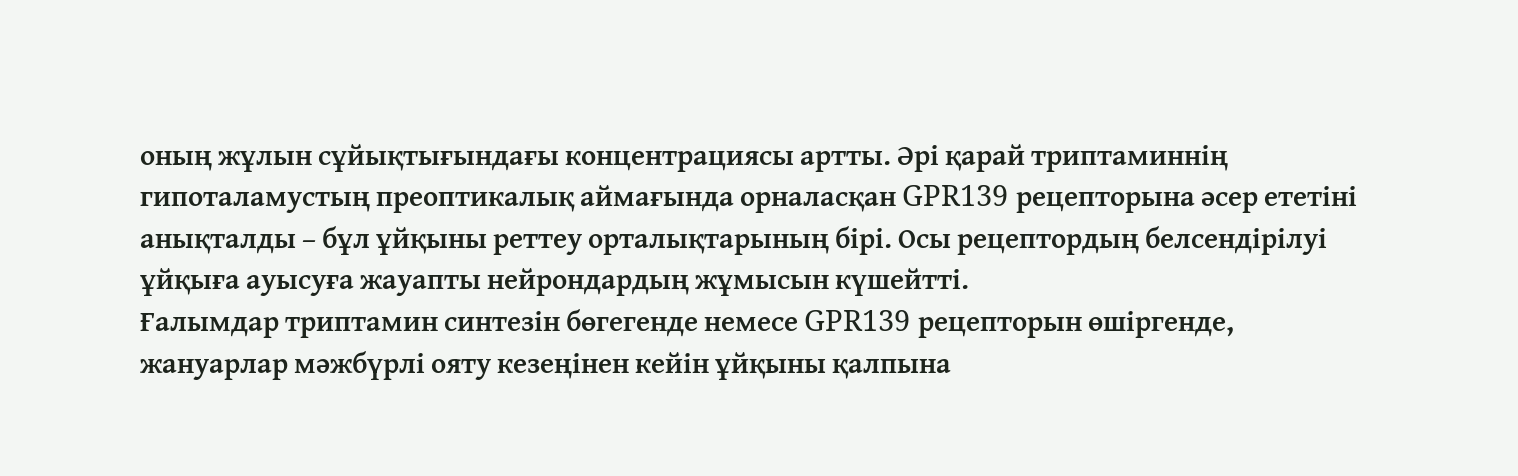оның жұлын сұйықтығындағы концентрациясы артты. Әрі қарай триптаминнің гипоталамустың преоптикалық аймағында орналасқан GPR139 рецепторына әсер ететіні анықталды – бұл ұйқыны реттеу орталықтарының бірі. Осы рецептордың белсендірілуі ұйқыға ауысуға жауапты нейрондардың жұмысын күшейтті.
Ғалымдар триптамин синтезін бөгегенде немесе GPR139 рецепторын өшіргенде, жануарлар мәжбүрлі ояту кезеңінен кейін ұйқыны қалпына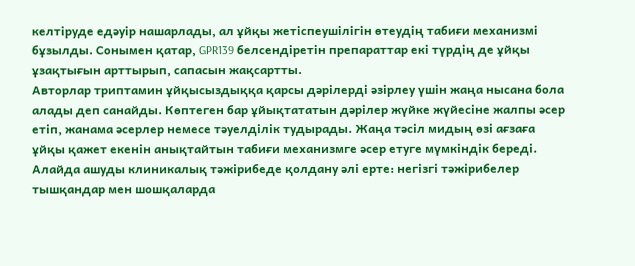келтіруде едәуір нашарлады, ал ұйқы жетіспеушілігін өтеудің табиғи механизмі бұзылды. Сонымен қатар, GPR139 белсендіретін препараттар екі түрдің де ұйқы ұзақтығын арттырып, сапасын жақсартты.
Авторлар триптамин ұйқысыздыққа қарсы дәрілерді әзірлеу үшін жаңа нысана бола алады деп санайды. Көптеген бар ұйықтататын дәрілер жүйке жүйесіне жалпы әсер етіп, жанама әсерлер немесе тәуелділік тудырады. Жаңа тәсіл мидың өзі ағзаға ұйқы қажет екенін анықтайтын табиғи механизмге әсер етуге мүмкіндік береді.
Алайда ашуды клиникалық тәжірибеде қолдану әлі ерте: негізгі тәжірибелер тышқандар мен шошқаларда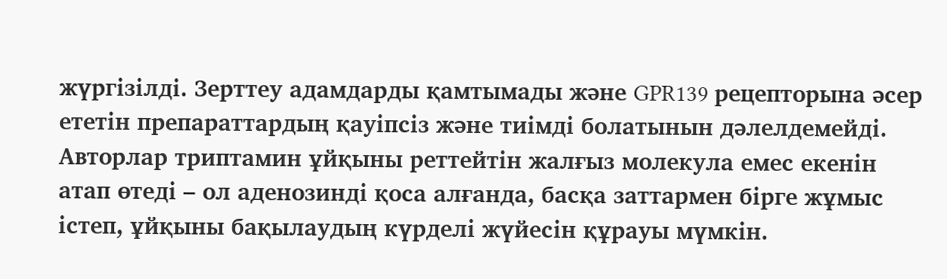жүргізілді. Зерттеу адамдарды қамтымады және GPR139 рецепторына әсер ететін препараттардың қауіпсіз және тиімді болатынын дәлелдемейді. Авторлар триптамин ұйқыны реттейтін жалғыз молекула емес екенін атап өтеді – ол аденозинді қоса алғанда, басқа заттармен бірге жұмыс істеп, ұйқыны бақылаудың күрделі жүйесін құрауы мүмкін.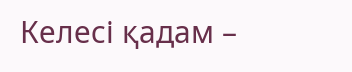Келесі қадам –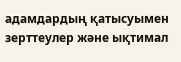адамдардың қатысуымен зерттеулер және ықтимал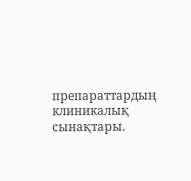препараттардың клиникалық сынақтары.